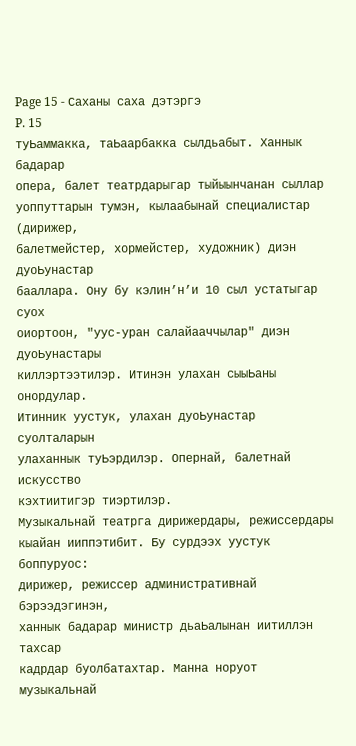Page 15 - Саханы саха дэтэргэ
P. 15
туЬаммакка, таЬаарбакка сылдьабыт. Ханнык бадарар
опера, балет театрдарыгар тыйыынчанан сыллар
уоппуттарын тумэн, кылаабынай специалистар (дирижер,
балетмейстер, хормейстер, художник) диэн дуоЬунастар
бааллара. Ону бу кэлин’н’и 10 сыл устатыгар суох
оиортоон, "уус-уран салайааччылар" диэн дуоЬунастары
киллэртээтилэр. Итинэн улахан сыыЬаны онордулар.
Итинник уустук, улахан дуоЬунастар суолталарын
улаханнык туЬэрдилэр. Опернай, балетнай искусство
кэхтиитигэр тиэртилэр.
Музыкальнай театрга дирижердары, режиссердары
кыайан ииппэтибит. Бу сурдээх уустук боппуруос:
дирижер, режиссер административнай бэрээдэгинэн,
ханнык бадарар министр дьаЬалынан иитиллэн тахсар
кадрдар буолбатахтар. Манна норуот музыкальнай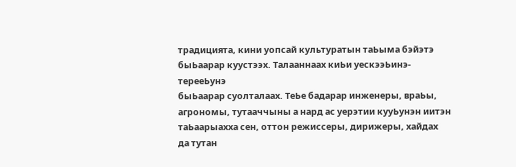традицията, кини уопсай культуратын таЬыма бэйэтэ
быЬаарар куустээх. Талааннаах киЬи уескээЬинэ-терееЬунэ
быЬаарар суолталаах. ТеЬе бадарар инженеры, враЬы,
агрономы, тутааччыны а нард ас уерэтии кууЬунэн иитэн
таЬаарыахха сен, оттон режиссеры, дирижеры, хайдах
да тутан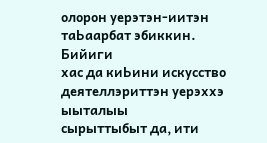олорон уерэтэн-иитэн таЬаарбат эбиккин. Бийиги
хас да киЬини искусство деятеллэриттэн уерэххэ ыыталыы
сырыттыбыт да, ити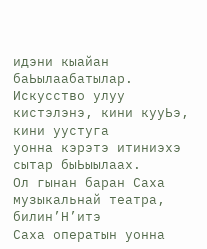идэни кыайан баЬылаабатылар.
Искусство улуу кистэлэнэ, кини кууЬэ, кини уустуга
уонна кэрэтэ итиниэхэ сытар быЬыылаах.
Ол гынан баран Саха музыкальнай театра, билин’Н’итэ
Саха оператын уонна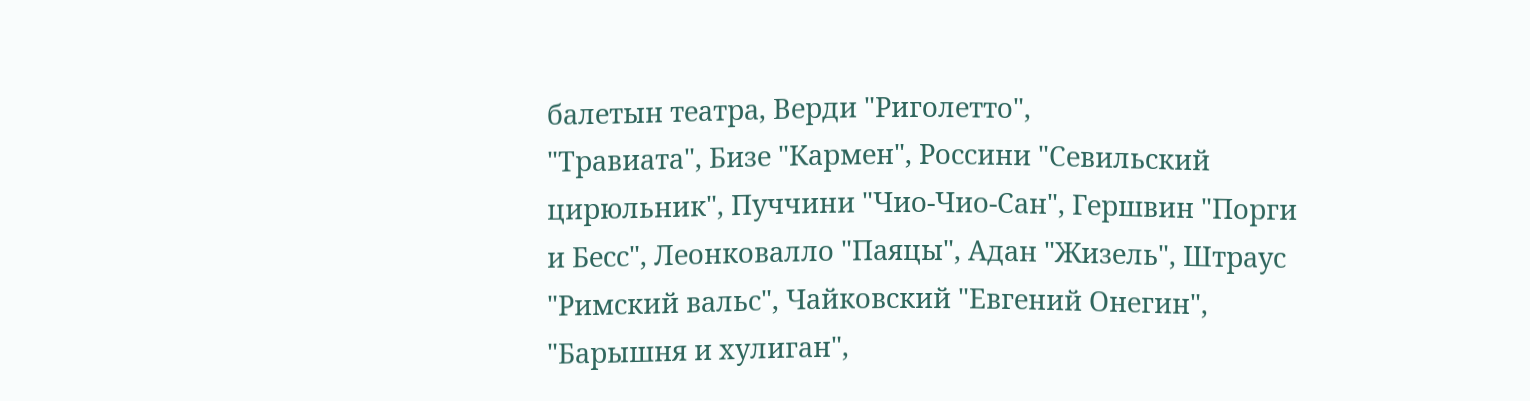балетын театра, Верди "Риголетто",
"Травиата", Бизе "Кармен", Россини "Севильский
цирюльник", Пуччини "Чио-Чио-Сан", Гершвин "Порги
и Бесс", Леонковалло "Паяцы", Адан "Жизель", Штраус
"Римский вальс", Чайковский "Евгений Онегин",
"Барышня и хулиган",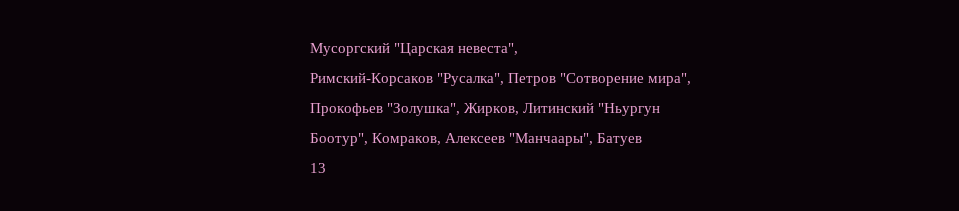Мусоргский "Царская невеста",
Римский-Корсаков "Русалка", Петров "Сотворение мира",
Прокофьев "Золушка", Жирков, Литинский "Ньургун
Боотур", Комраков, Алексеев "Манчаары", Батуев
13